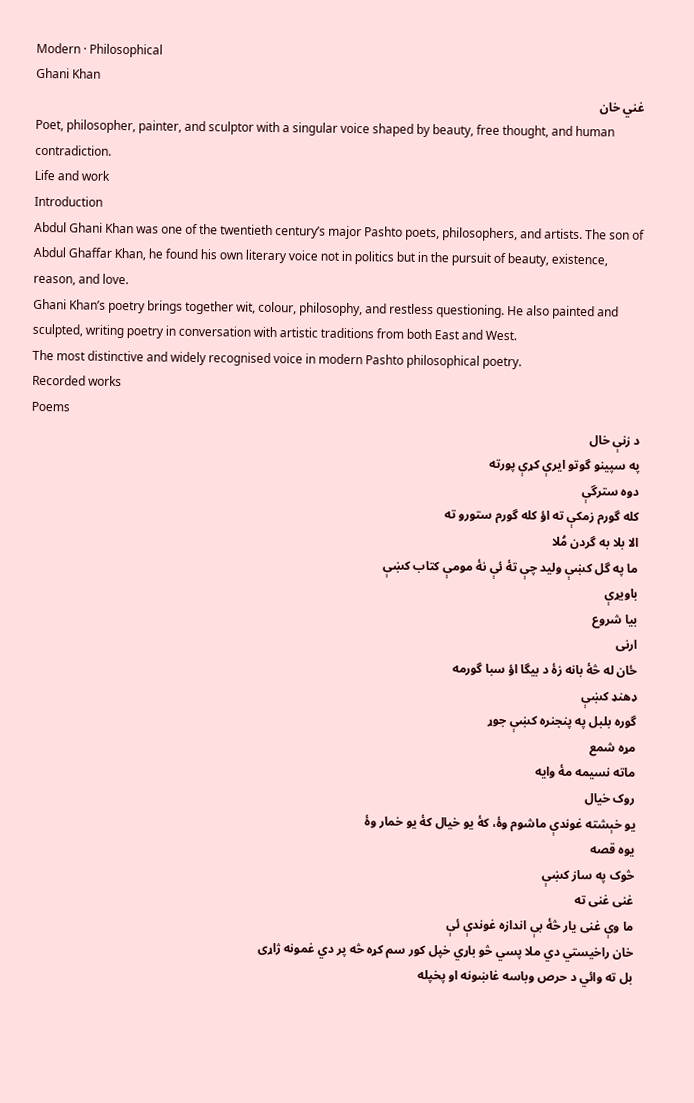Modern · Philosophical
Ghani Khan
غني خان
Poet, philosopher, painter, and sculptor with a singular voice shaped by beauty, free thought, and human contradiction.
Life and work
Introduction
Abdul Ghani Khan was one of the twentieth century’s major Pashto poets, philosophers, and artists. The son of Abdul Ghaffar Khan, he found his own literary voice not in politics but in the pursuit of beauty, existence, reason, and love.
Ghani Khan’s poetry brings together wit, colour, philosophy, and restless questioning. He also painted and sculpted, writing poetry in conversation with artistic traditions from both East and West.
The most distinctive and widely recognised voice in modern Pashto philosophical poetry.
Recorded works
Poems
د زنې خال
په سپينو گوتو ايرې کړې پورته
دوه سترگې
کله گورم زمکې ته اؤ کله گورم ستورو ته
الا بلا به گردن مُلا
ما په گل کښې وليد چې تۀ ئې نۀ مومې کتاب کښې
باويړې
بيا شروع
ارنی
ځان له څۀ بانه زۀ د بيگا اؤ سبا گورمه
ډهنډ کښې
گوره بلبل په پنجنره کښې جوړ
مړه شمع
ماته نسيمه مۀ وايه
روک خيال
يو خېشته غوندې ماشوم وۀ، کۀ يو خيال کۀ يو خمار وۀ
يوه قصه
څوک په ساز کښې
غنی غنی ته
ما وې غنی يار څۀ بې اندازه غوندې ئې
خان راخيستي دي ملا پسي څو باړي خپل کور سم کړه څه پر دي غمونه ژاړی
بل ته وائي د حرص وباسه غاښونه او پخپله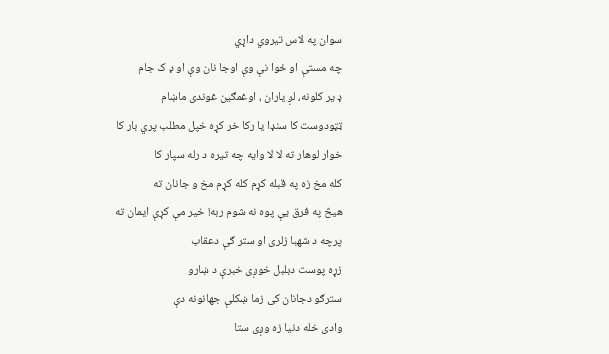سوان په لاس تيروي داړي
چه مستې او ځوا نې وې اوجا نان وې او ډ ک جام
ډ یر کلونه، لږ یاران ، اوغمګین غوندی ماښام
ټټودوست کا سنډا یا رکا خر کړه خپل مطلب پري بار کا
خوار لوهار ته لا لا وایه چه تیره د رله سپار کا
کله مخ زه په قبله کړم کله کړم مخ و جانان ته
هیڅ په فرق یې پوه نه شوم ربه! خیر مې کړې ایمان ته
پرچه د شهبا زلری او ستر ګې دعقاب
زړه پوست دبلبل خوږی خبرې د ښارو
سترګو دجانان کی زما ښکلې جهانونه دې
وادی خله دنیا زه وږی ستا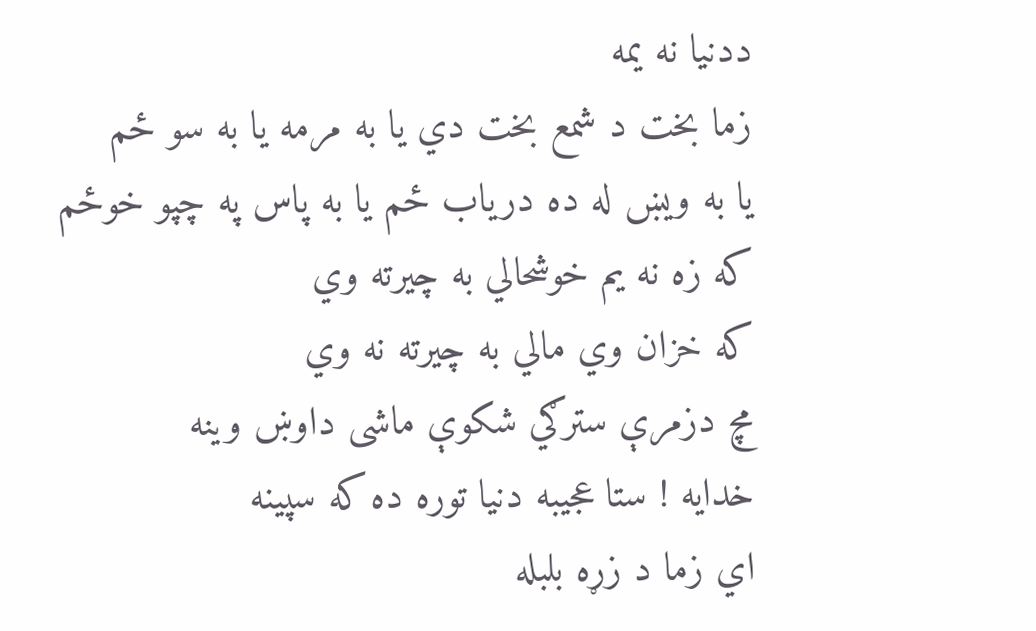ددنیا نه یمه
زما بخت د شمع بخت دي یا به مرمه یا به سو ځم
يا به ویښ له ده دریاب ځم یا به پاس په چپو خوځم
که زه نه يم خوشحالي به چيرته وي
که خزان وي مالي به چيرته نه وي
مچ دزمرې سترګي شکوې ماشی داوښ وینه
خدایه ! ستا عجیبه دنیا توره ده که سپینه
اي زما د زړه بلبله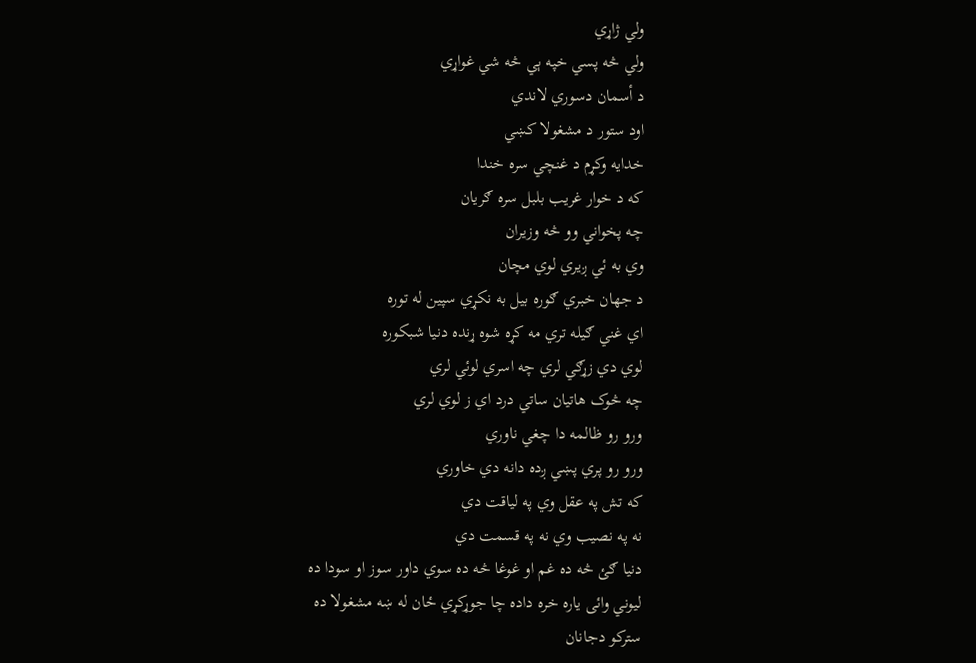ولي ژاړي
ولي څه پسي خپه ېي څه شي غواړي
د أسمان دسوري لاندي
اود ستور د مشغولا کښي
خدايه وکړم د غنچي سره خندا
که د خوار غريب بلبل سره ګريان
چه پخواني وو څه وزيران
وي به ئي ږيري لوي مچان
د جهان خبري ګوره بيل به نکړي سپين له توره
اي غني ګيله تري مه کړه شوه ړنده دنيا شبکوره
لوي دي زړګي لري چه اسري لوئي لري
چه څوک هاتيان ساتي درد اي ز لوي لري
ورو رو ظالمه دا چغي ناوري
ورو رو پري پښي ږده دانه دي خاوري
که تش په عقل وي په لياقت دي
نه په نصيب وي نه په قسمت دي
دنيا ګئ څه ده غم او غوغا څه ده سوي داور سوز او سودا ده
ليوني وائی ياره خره داده چا جوړکړي ځان له ښه مشغولا ده
سترکو دجانان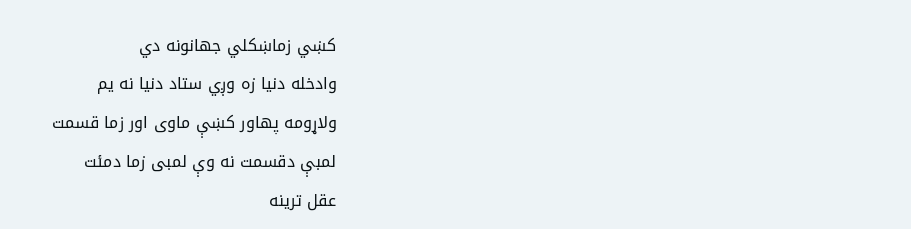کښي زماښکلي جهانونه دي
وادخله دنيا زه وږي ستاد دنيا نه يم
ولاړومه پهاور کښې ماوی اور زما قسمت
لمبې دقسمت نه وې لمبی زما دمئت
عقل ترینه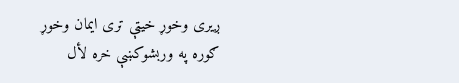ږیری وخوړ خیټې تری ایمان وخوړ
ګوره په وربشوکښې خره لأل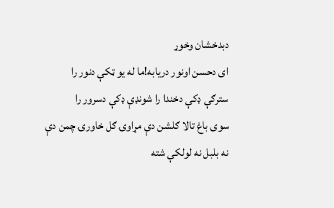دبدخشان وخوړ
ای دحسن اونور دریابه!ما له یو ټکې دنور را
سترګې ډکې دخندا را شونډې ډکې دسرور را
سوی باغ تالا ګلشن دې مړاوۍ ګل خاورۍ چمن دې
نه بلبل نه لولکې شته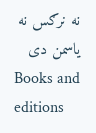نه نرګس نه یاسمن دی
Books and editions